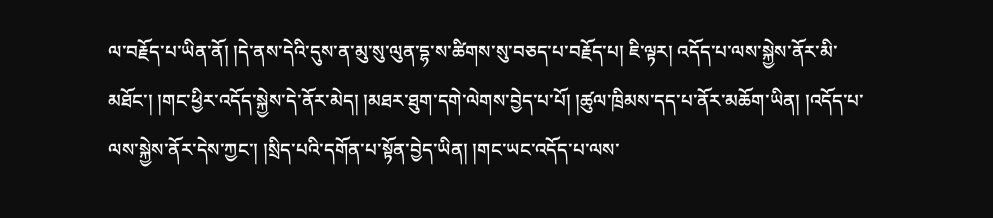ལ་བརྗོད་པ་ཡིན་ནོ། །དེ་ནས་དེའི་དུས་ན་མུ་སུ་ལུན་དྷ་ས་ཚིགས་སུ་བཅད་པ་བརྗོད་པ། ཇི་ལྟར། འདོད་པ་ལས་སྐྱེས་ནོར་མི་མཐོང་། །གང་ཕྱིར་འདོད་སྐྱེས་དེ་ནོར་མེད། །མཐར་ཐུག་དགེ་ལེགས་བྱེད་པ་པོ། །ཚུལ་ཁྲིམས་དད་པ་ནོར་མཆོག་ཡིན། །འདོད་པ་ལས་སྐྱེས་ནོར་དེས་ཀྱང་། །སྲིད་པའི་དགོན་པ་སྟོན་བྱེད་ཡིན། །གང་ཡང་འདོད་པ་ལས་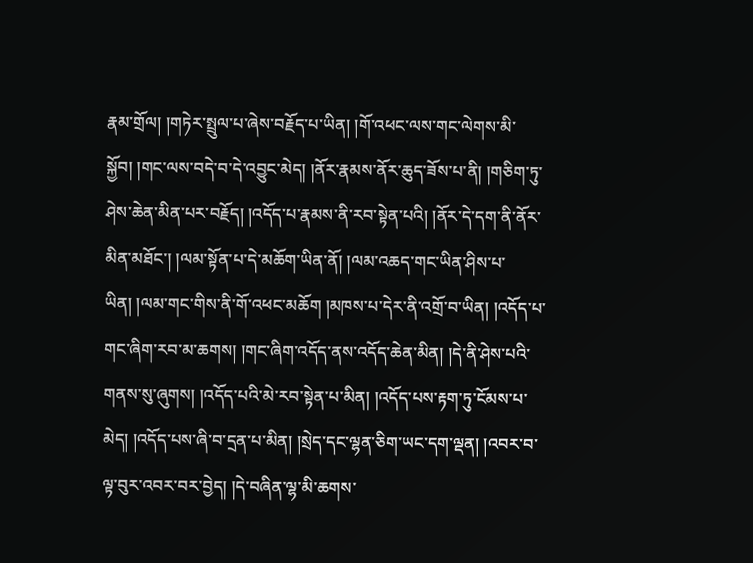རྣམ་གྲོལ། །གཏེར་སྤྲུལ་པ་ཞེས་བརྗོད་པ་ཡིན། །གོ་འཕང་ལས་གང་ལེགས་མི་སྐྱོབ། །གང་ལས་བདེ་བ་དེ་འབྱུང་མེད། །ནོར་རྣམས་ནོར་ཆུད་ཟོས་པ་ནི། །གཅིག་ཏུ་ཤེས་ཆེན་མིན་པར་བརྗོད། །འདོད་པ་རྣམས་ནི་རབ་སྟེན་པའི། །ནོར་དེ་དག་ནི་ནོར་མིན་མཐོང་། །ལམ་སྟོན་པ་དེ་མཆོག་ཡིན་ནོ། །ལམ་འཆད་གང་ཡིན་ཤིས་པ་ཡིན། །ལམ་གང་གིས་ནི་གོ་འཕང་མཆོག །མཁས་པ་དེར་ནི་འགྲོ་བ་ཡིན། །འདོད་པ་གང་ཞིག་རབ་མ་ཆགས། །གང་ཞིག་འདོད་ནས་འདོད་ཆེན་མིན། །དེ་ནི་ཤེས་པའི་གནས་སུ་ཞུགས། །འདོད་པའི་མེ་རབ་སྟེན་པ་མིན། །འདོད་པས་རྟག་ཏུ་ངོམས་པ་མེད། །འདོད་པས་ཞི་བ་དྲན་པ་མིན། །སྲེད་དང་ལྷན་ཅིག་ཡང་དག་ལྡན། །འབར་བ་ལྟ་བུར་འབར་བར་བྱེད། །དེ་བཞིན་ལྷ་མི་ཆགས་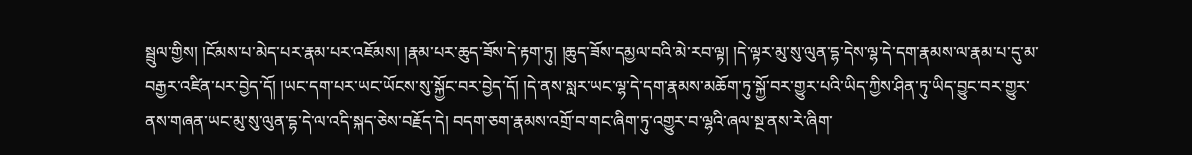སྦྲུལ་གྱིས། །ངོམས་པ་མེད་པར་རྣམ་པར་འཇོམས། །རྣམ་པར་ཆུད་ཟོས་དེ་རྟག་ཏུ། །ཆུད་ཟོས་དམྱལ་བའི་མེ་རབ་ལྟ། །དེ་ལྟར་མུ་སུ་ལུན་དྷ་དེས་ལྷ་དེ་དག་རྣམས་ལ་རྣམ་པ་དུ་མ་བརྒྱར་འཛིན་པར་བྱེད་དོ། །ཡང་དག་པར་ཡང་ཡོངས་སུ་སྐྱོང་བར་བྱེད་དོ། །དེ་ནས་སླར་ཡང་ལྷ་དེ་དག་རྣམས་མཆོག་ཏུ་སྐྱོ་བར་གྱུར་པའི་ཡིད་ཀྱིས་ཤིན་ཏུ་ཡིད་བྱུང་བར་གྱུར་ནས་གཞན་ཡང་མུ་སུ་ལུན་དྷ་དེ་ལ་འདི་སྐད་ཅེས་བརྗོད་དེ། བདག་ཅག་རྣམས་འགྲོ་བ་གང་ཞིག་ཏུ་འགྱུར་བ་ལྷའི་ཞལ་སྔ་ནས་རེ་ཞིག་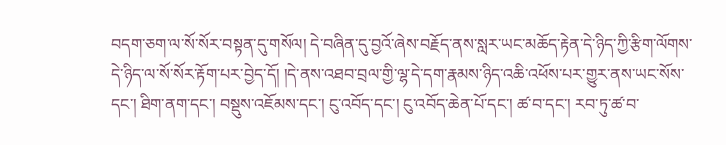བདག་ཅག་ལ་སོ་སོར་བསྟན་དུ་གསོལ། དེ་བཞིན་དུ་བྱའོ་ཞེས་བརྗོད་ནས་སླར་ཡང་མཆོད་རྟེན་དེ་ཉིད་ཀྱི་རྩིག་ལོགས་དེ་ཉིད་ལ་སོ་སོར་རྟོག་པར་བྱེད་དོ། །དེ་ནས་འཐབ་བྲལ་གྱི་ལྷ་དེ་དག་རྣམས་ཉིད་འཆི་འཕོས་པར་གྱུར་ནས་ཡང་སོས་དང་། ཐིག་ནག་དང་། བསྡུས་འཇོམས་དང་། ངུ་འབོད་དང་། ངུ་འབོད་ཆེན་པོ་དང་། ཚ་བ་དང་། རབ་ཏུ་ཚ་བ་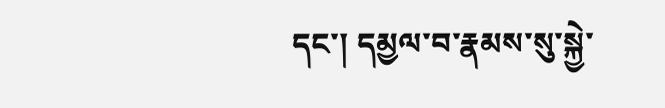དང་། དམྱལ་བ་རྣམས་སུ་སྐྱེ་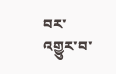བར་འགྱུར་བ་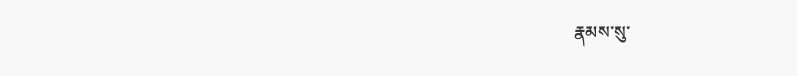རྣམས་སུ་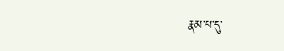རྣམ་པ་དུ་